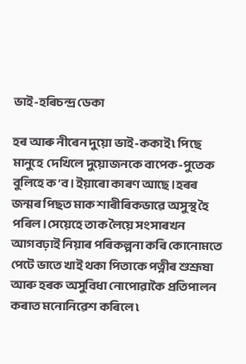ভাই-হৰিচন্দ্ৰ ডেকা

হৰ আৰু নীৰেন দুয়ো ভাই-ককাই ৷ পিছে মানুহে  দেখিলে দুয়োজনকে বাপেক-পুতেক বুলিহে ক’ব।ইয়াৰো কাৰণ আছে।হৰৰ জন্মৰ পিছত মাক শাৰীৰিকভাৱে অসুস্থ হৈ পৰিল।সেয়েহে তাক লৈয়ে সংসাৰখন আগবঢ়াই নিয়াৰ পৰিকল্পনা কৰি কোনোমতে পেটে ভাতে খাই থকা পিতাকে পত্নীৰ শুশ্ৰূষা আৰু হৰক অসুবিধা নোপোৱাকৈ প্ৰতিপালন কৰাত মনোনিৱেশ কৰিলে ৷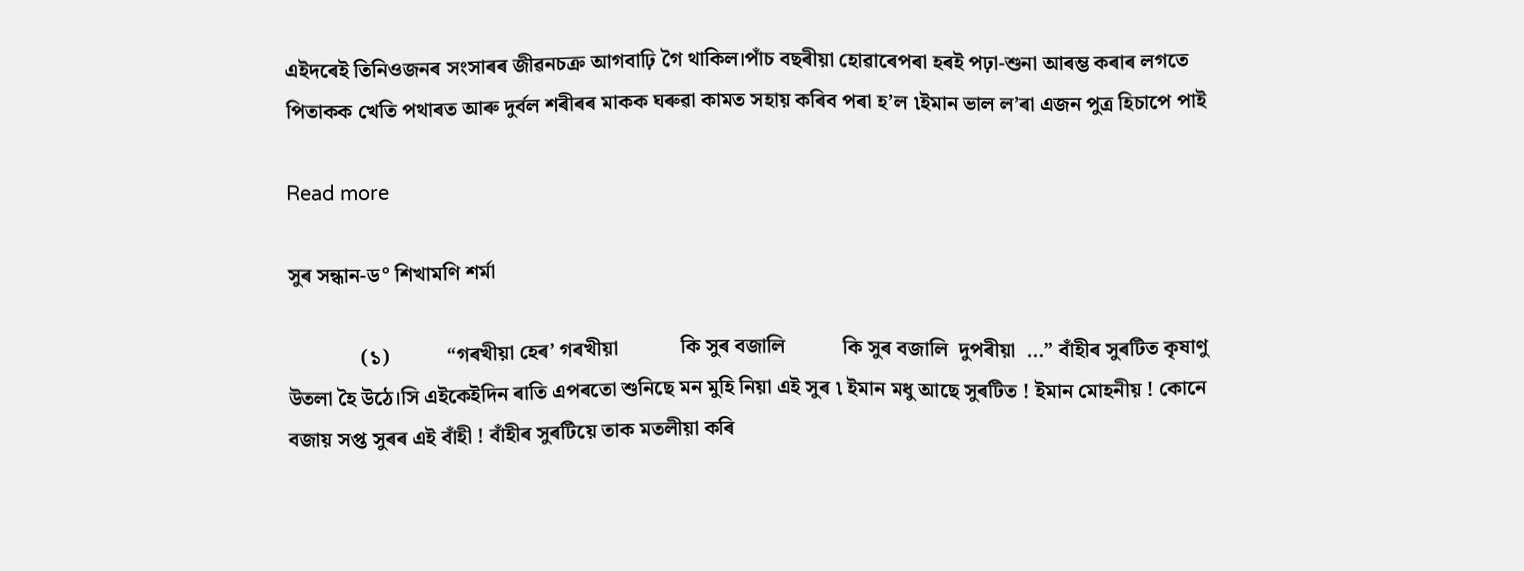এইদৰেই তিনিওজনৰ সংসাৰৰ জীৱনচক্ৰ আগবাঢ়ি গৈ থাকিল।পাঁচ বছৰীয়া হোৱাৰেপৰা হৰই পঢ়া-শুনা আৰম্ভ কৰাৰ লগতে পিতাকক খেতি পথাৰত আৰু দুৰ্বল শৰীৰৰ মাকক ঘৰুৱা কামত সহায় কৰিব পৰা হ’ল ৷ইমান ভাল ল’ৰা এজন পুত্ৰ হিচাপে পাই

Read more

সুৰ সন্ধান-ড° শিখামণি শৰ্মা

              (১)           “গৰখীয়া হেৰ’ গৰখীয়া            কি সুৰ বজালি           কি সুৰ বজালি  দুপৰীয়া  …” বাঁহীৰ সুৰটিত কৃষাণু উতলা হৈ উঠে।সি এইকেইদিন ৰাতি এপৰতো শুনিছে মন মুহি নিয়া এই সুৰ ৷ ইমান মধু আছে সুৰটিত ! ইমান মোহনীয় ! কোনে বজায় সপ্ত সুৰৰ এই বাঁহী ! বাঁহীৰ সুৰটিয়ে তাক মতলীয়া কৰি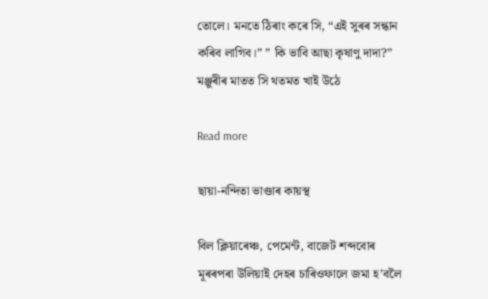তোলে। মনতে ঠিৰাং কৰে সি, “এই সুৰৰ সন্ধান কৰিব লাগিব।” ” কি ভাবি আছা কৃষাণু দাদা?” মঞ্জুৰীৰ মাতত সি থতমত খাই উঠে

Read more

ছায়া-নন্দিতা ভাণ্ডাৰ কায়স্থ

বিল ক্লিয়াৰেঞ্চ, পেমেন্ট, বাজেট শব্দবোৰ মূৰৰপৰা উলিয়াই দেহৰ চাৰিওফালে জমা হ’বলৈ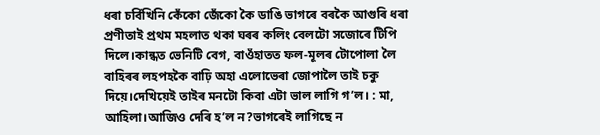ধৰা চৰ্বিখিনি কেঁকো জেঁকো কৈ ডাঙি ভাগৰে বৰকৈ আগুৰি ধৰা প্ৰণীতাই প্ৰথম মহলাত থকা ঘৰৰ কলিং বেলটো সজোৰে টিপি দিলে।কান্ধত ভেনিটি বেগ, বাওঁহাতত ফল-মূলৰ টোপোলা লৈ বাহিৰৰ লহপহকৈ বাঢ়ি অহা এলোভেৰা জোপালৈ তাই চকু দিয়ে।দেখিয়েই তাইৰ মনটো কিবা এটা ভাল লাগি গ’ল। : মা, আহিলা।আজিও দেৰি হ’ল ন?ভাগৰেই লাগিছে ন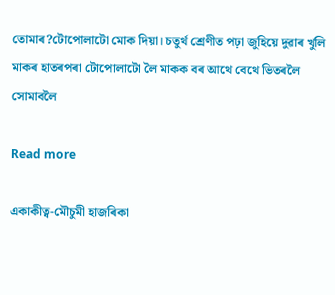তোমাৰ?টোপোলাটো মোক দিয়া। চতুৰ্থ শ্ৰেণীত পঢ়া জুহিয়ে দুৱাৰ খুলি মাকৰ হাতৰপৰা টোপোলাটো লৈ মাকক বৰ আথে বেথে ভিতৰলৈ সোমাবলৈ

Read more

একাকীত্ব-মৌচুমী হাজৰিকা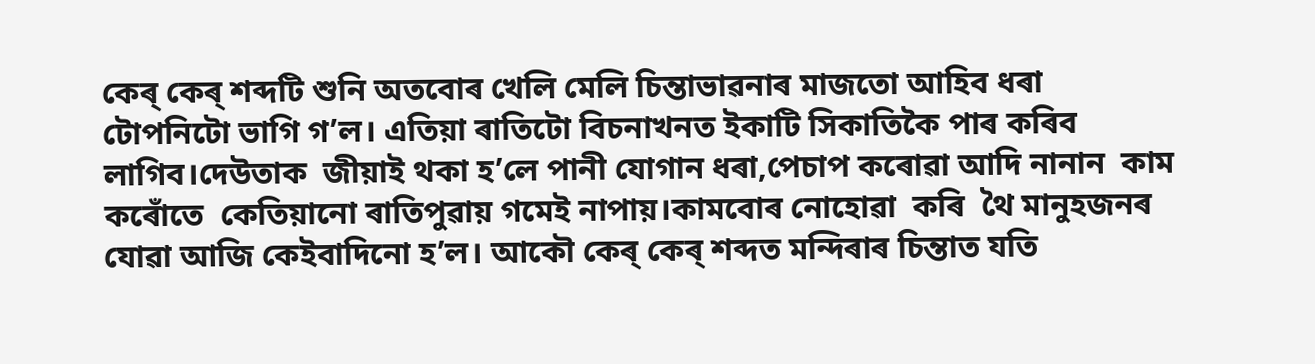কেৰ্ কেৰ্ শব্দটি শুনি অতবোৰ খেলি মেলি চিন্তাভাৱনাৰ মাজতো আহিব ধৰা টোপনিটো ভাগি গ’ল। এতিয়া ৰাতিটো বিচনাখনত ইকাটি সিকাতিকৈ পাৰ কৰিব লাগিব।দেউতাক  জীয়াই থকা হ’লে পানী যোগান ধৰা,পেচাপ কৰোৱা আদি নানান  কাম কৰোঁতে  কেতিয়ানো ৰাতিপুৱায় গমেই নাপায়।কামবোৰ নোহোৱা  কৰি  থৈ মানুহজনৰ  যোৱা আজি কেইবাদিনো হ’ল। আকৌ কেৰ্ কেৰ্ শব্দত মন্দিৰাৰ চিন্তাত যতি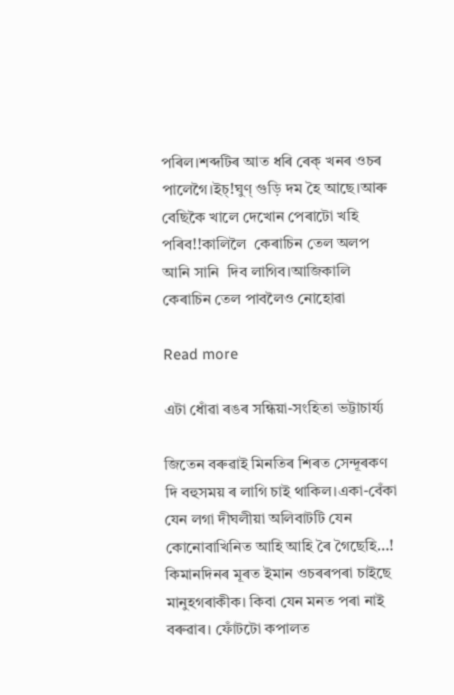পৰিল।শব্দটিৰ আত ধৰি ৰেক্ খনৰ ওচৰ পালেগৈ।ইচ্!ঘুণ্ গুড়ি দম হৈ আছে।আৰু বেছিকৈ খালে দেখোন পেৰাটো খহি পৰিব!!কালিলৈ  কেৰাচিন তেল অলপ আনি সানি  দিব লাগিব।আজিকালি  কেৰাচিন তেল পাবলৈও নোহোৱা

Read more

এটা ধোঁৱা ৰঙৰ সন্ধিয়া-সংহিতা ভট্টাচাৰ্য্য

জিতেন বৰুৱাই মিনতিৰ শিৰত সেন্দূৰকণ দি বহুসময় ৰ লাগি চাই থাকিল।একা-বেঁকা যেন লগা দীঘলীয়া অলিবাটটি যেন কোনোবাখিনিত আহি আহি ৰৈ গৈছেহি…! কিমানদিনৰ মূৰত ইমান ওচৰৰপৰা চাইছে মানুহগৰাকীক। কিবা যেন মনত পৰা নাই বৰুৱাৰ। ফোঁটটো কপালত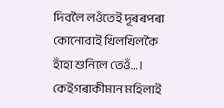দিবলৈ লওঁতেই দূৰৰপৰা কোনোবাই খিলখিলকৈ হাঁহা শুনিলে তেওঁ…। কেইগৰাকীমান মহিলাই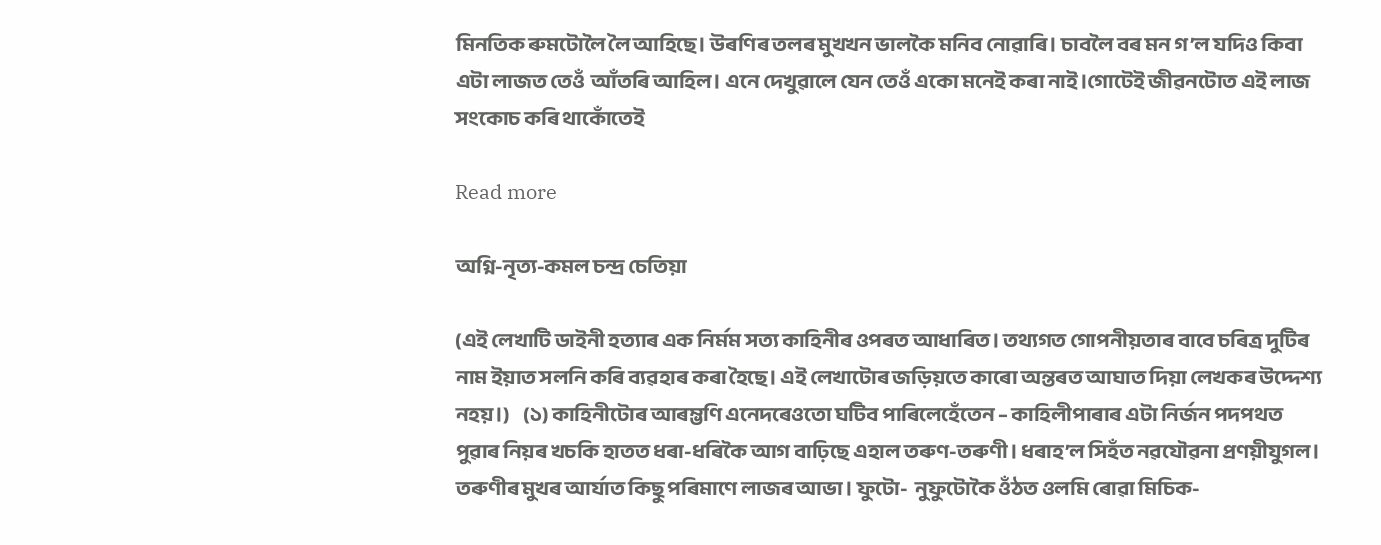মিনতিক ৰুমটোলৈ লৈ আহিছে। উৰণিৰ তলৰ মুখখন ভালকৈ মনিব নোৱাৰি। চাবলৈ বৰ মন গ’ল যদিও কিবা এটা লাজত তেওঁ  আঁতৰি আহিল। এনে দেখুৱালে যেন তেওঁ একো মনেই কৰা নাই।গোটেই জীৱনটোত এই লাজ সংকোচ কৰি থাকোঁতেই

Read more

অগ্নি-নৃত্য‌-কমল চন্দ্ৰ চেতিয়া

(এই লেখাটি ডাইনী হত্যাৰ এক নিৰ্মম সত্য কাহিনীৰ ওপৰত আধাৰিত‌। তথ্যগত গোপনীয়তাৰ বাবে চৰিত্ৰ দুটিৰ নাম ইয়াত সলনি কৰি ব্যৱহাৰ কৰা হৈছে‌। এই লেখাটোৰ জড়িয়তে কাৰো অন্তৰত আঘাত দিয়া লেখকৰ উদ্দেশ্য নহয়‌।)    (১) কাহিনীটোৰ আৰম্ভণি এনেদৰেওতো ঘটিব পাৰিলেহেঁতেন – কাহিলীপাৰাৰ এটা নিৰ্জন পদপথত পুৱাৰ নিয়ৰ খচকি হাতত ধৰা-ধৰিকৈ আগ বাঢ়িছে এহাল তৰুণ-তৰুণী‌। ধৰাহ’ল সিহঁত নৱযৌৱনা প্ৰণয়ীযুগল‌। তৰুণীৰ মুখৰ আৰ্যাত কিছু পৰিমাণে লাজৰ আভা‌। ফুটো-  নুফুটোকৈ ওঁঠত ওলমি ৰোৱা মিচিক-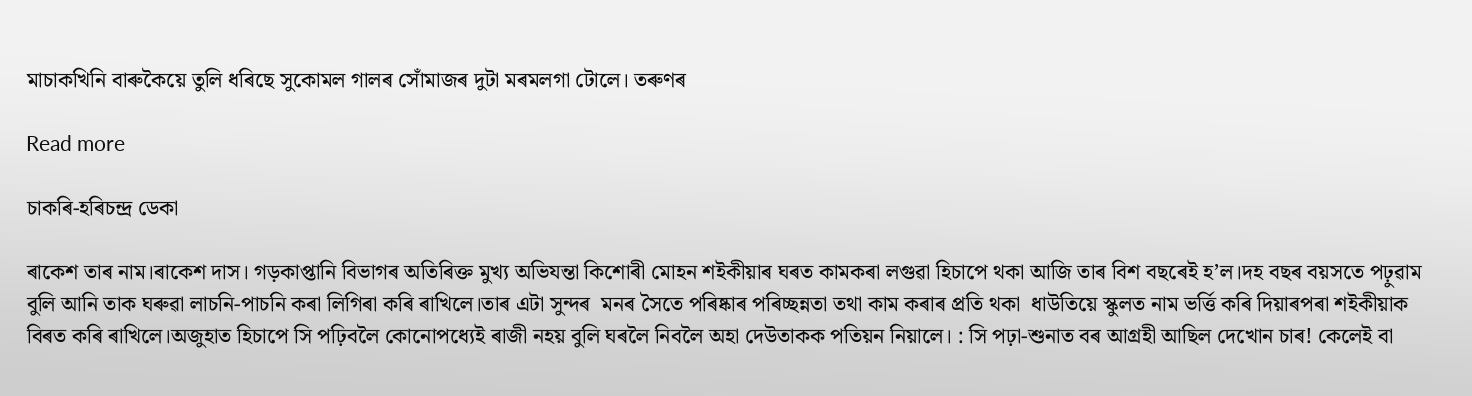মাচাকখিনি বাৰুকৈয়ে তুলি ধৰিছে সুকোমল গালৰ সোঁমাজৰ দুটা মৰমলগা টোলে‌। তৰুণৰ

Read more

চাকৰি-হৰিচন্দ্ৰ ডেকা

ৰাকেশ তাৰ নাম।ৰাকেশ দাস। গড়কাপ্তানি বিভাগৰ অতিৰিক্ত মুখ্য অভিযন্তা কিশোৰী মোহন শইকীয়াৰ ঘৰত কামকৰা লগুৱা হিচাপে থকা আজি তাৰ বিশ বছৰেই হ’ল।দহ বছৰ বয়সতে পঢ়ুৱাম বুলি আনি তাক ঘৰুৱা লাচনি-পাচনি কৰা লিগিৰা কৰি ৰাখিলে।তাৰ এটা সুন্দৰ  মনৰ সৈতে পৰিষ্কাৰ পৰিচ্ছন্নতা তথা কাম কৰাৰ প্ৰতি থকা  ধাউতিয়ে স্কুলত নাম ভৰ্ত্তি কৰি দিয়াৰপৰা শইকীয়াক বিৰত কৰি ৰাখিলে।অজুহাত হিচাপে সি পঢ়িবলৈ কোনোপধ্যেই ৰাজী নহয় বুলি ঘৰলৈ নিবলৈ অহা দেউতাকক পতিয়ন নিয়ালে। : সি পঢ়া-শুনাত বৰ আগ্ৰহী আছিল দেখোন চাৰ! কেলেই বা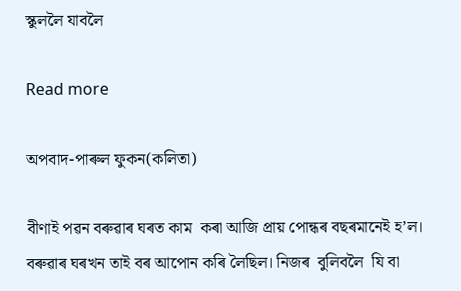স্কুললৈ যাবলৈ

Read more

অপবাদ-পাৰুল ফুকন(কলিতা)

বীণাই পৱন বৰুৱাৰ ঘৰত কাম  কৰা আজি প্ৰায় পোন্ধৰ বছৰমানেই হ’ল। বৰুৱাৰ ঘৰখন তাই বৰ আপোন কৰি লৈছিল। নিজৰ  বুলিবলৈ  যি বা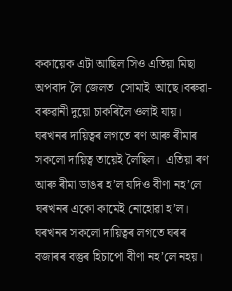ককায়েক এটা আছিল সিও এতিয়া মিছা অপবাদ লৈ জেলত  সোমাই  আছে।বৰুৱা-বৰুৱানী দুয়ো চাকৰিলৈ ওলাই যায়। ঘৰখনৰ দায়িত্বৰ লগতে ৰণ আৰু ৰীমাৰ সকলো দায়িত্ব তায়েই লৈছিল।  এতিয়া ৰণ আৰু ৰীমা ডাঙৰ হ’ল যদিও বীণা নহ’লে ঘৰখনৰ একো কামেই নোহোৱা হ’ল। ঘৰখনৰ সকলো দায়িত্বৰ লগতে ঘৰৰ বজাৰৰ বস্তুৰ হিচাপো বীণা নহ’লে নহয়।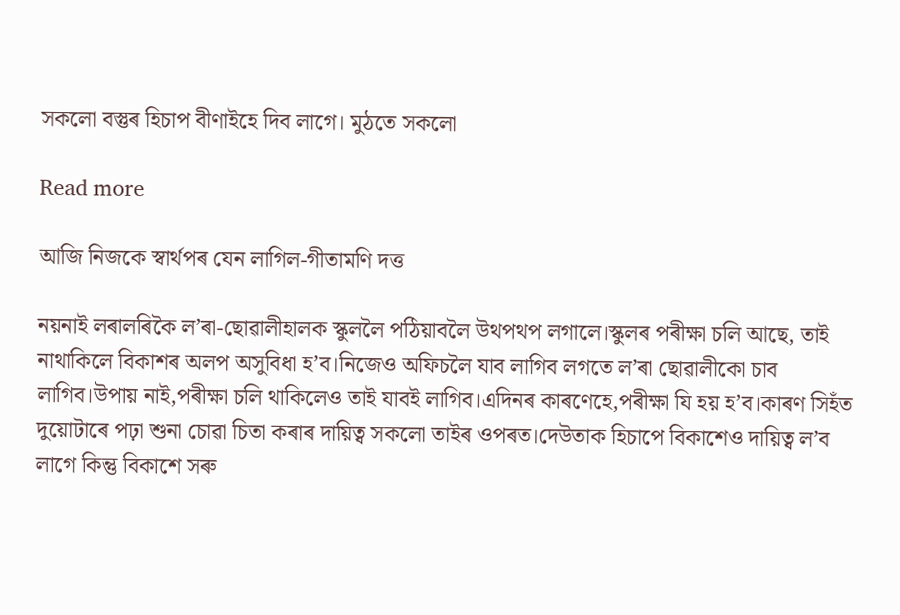সকলো বস্তুৰ হিচাপ বীণাইহে দিব লাগে। মুঠতে সকলো

Read more

আজি নিজকে স্বাৰ্থপৰ যেন লাগিল-গীতামণি দত্ত

নয়নাই লৰালৰিকৈ ল’ৰা-ছোৱালীহালক স্কুললৈ পঠিয়াবলৈ উথপথপ লগালে।স্কুলৰ পৰীক্ষা চলি আছে, তাই নাথাকিলে বিকাশৰ অলপ অসুবিধা হ’ব।নিজেও অফিচলৈ যাব লাগিব লগতে ল’ৰা ছোৱালীকো চাব লাগিব।উপায় নাই,পৰীক্ষা চলি থাকিলেও তাই যাবই লাগিব।এদিনৰ কাৰণেহে,পৰীক্ষা যি হয় হ’ব।কাৰণ সিহঁত দুয়োটাৰে পঢ়া শুনা চোৱা চিতা কৰাৰ দায়িত্ব সকলো তাইৰ ওপৰত।দেউতাক হিচাপে বিকাশেও দায়িত্ব ল’ব লাগে কিন্তু বিকাশে সৰু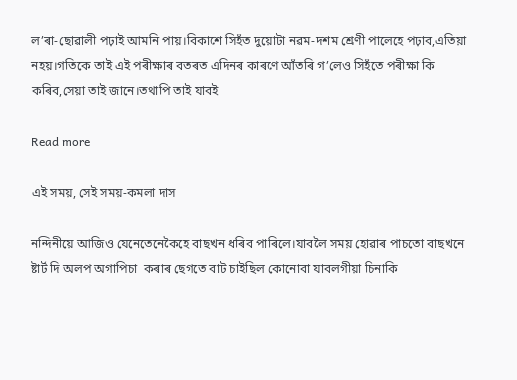ল’ৰা-ছোৱালী পঢ়াই আমনি পায়।বিকাশে সিহঁত দুয়োটা নৱম-দশম শ্ৰেণী পালেহে পঢ়াব,এতিয়া নহয়।গতিকে তাই এই পৰীক্ষাৰ বতৰত এদিনৰ কাৰণে আঁতৰি গ’লেও সিহঁতে পৰীক্ষা কি কৰিব,সেয়া তাই জানে।তথাপি তাই যাবই

Read more

এই সময়, সেই সময়-কমলা দাস

নন্দিনীয়ে আজিও যেনেতেনেকৈহে বাছখন ধৰিব পাৰিলে।যাবলৈ সময় হোৱাৰ পাচতো বাছখনে ষ্টাৰ্ট দি অলপ অগাপিচা  কৰাৰ ছেগতে বাট চাইছিল কোনোবা যাবলগীয়া চিনাকি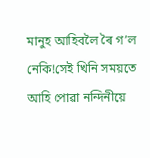মানুহ আহিবলৈ ৰৈ গ’ল নেকি!সেই খিনি সময়তে আহি পোৱা নন্দিনীয়ে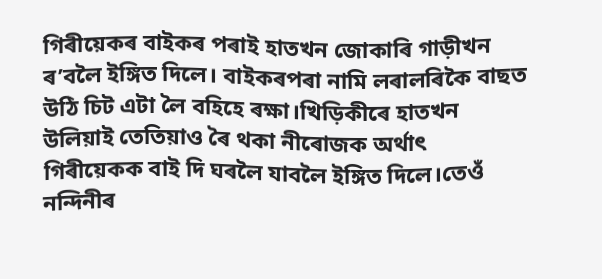গিৰীয়েকৰ বাইকৰ পৰাই হাতখন জোকাৰি গাড়ীখন ৰ’বলৈ ইঙ্গিত দিলে। বাইকৰপৰা নামি লৰালৰিকৈ বাছত উঠি চিট এটা লৈ বহিহে ৰক্ষা।খিড়িকীৰে হাতখন উলিয়াই তেতিয়াও ৰৈ থকা নীৰোজক অৰ্থাৎ গিৰীয়েকক বাই দি ঘৰলৈ যাবলৈ ইঙ্গিত দিলে।তেওঁ নন্দিনীৰ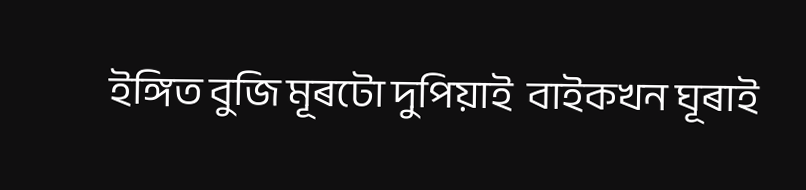ইঙ্গিত বুজি মূৰটো দুপিয়াই  বাইকখন ঘূৰাই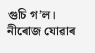গুচি গ’ল।  নীৰোজ যোৱাৰ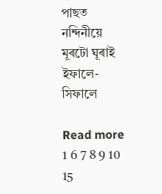পাছত নন্দিনীয়ে মূৰটো ঘূৰাই ইফালে-সিফালে

Read more
1 6 7 8 9 10 15